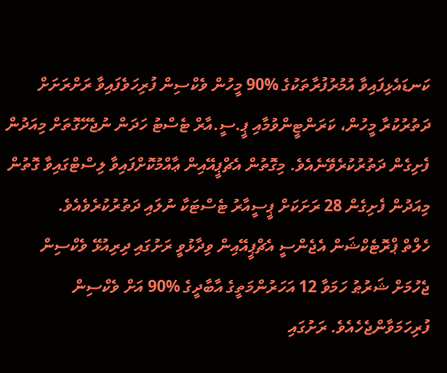ކަނޑައެޅިފައިވާ އުމުރުފުރާތަކުގެ %90 މީހުން ވެކްސިން ފުރިހަވެފައިވާ ރަށްރަށަށް ދަތުރުކުރާ މީހުން، ކަރަންޓީންވުމާއި ޕީ.ސީ.އާރް ޓެސްޓު ހަދަން ނުޖެހޭގޮތަށް މިއަދުން ފެށިގެން ދަތުރުކުރެވޭނެއެވެ. މިގޮތުން އެޗްޕީއޭއިން ޢާއްމުކޮށްފައިވާ ލިސްޓްގައިވާ ގޮތުން މިއަދުން ފެށިގެން 28 ރަށަކަށް ޕީސީއާރު ޓެސްޓަކާ ނުލައި ދަތުރުކުރެވެއެވެ.
ހެލްތް ޕްރޮޓެކްޝަން އެޖެންސީ އެޗްޕީއޭއިން ވިދާޅުވީ ރަށުގައި ދިރިއުޅޭ ވެކްސިން ޖެހުމަށް ޝަރުޠު ހަމަވާ 12 އަހަރުންމަތީގެ އާބާދީގެ %90 އަށް ވެކްސިން ފުރިހަމަވާންޖެހެއެވެ. ރަށުގައި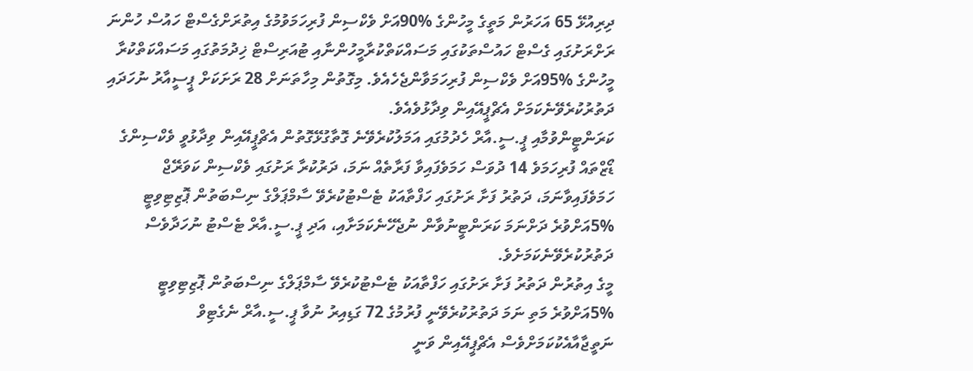ދިރިއުޅޭ 65 އަހަރުން މަތީގެ މީހުންގެ %90އަށް ވެކްސިން ފުރިހަމަވުމުގެ އިތުރަށްގެސްޓް ހައުސް ހުންނަ ރަށްރަށުގައި ގެސްޓް ހައުސްތަކުގައި މަސައްކަތްކުރާމީހުންނާއި ޓުއަރިސްޓް ޚިދުމަތުގައި މަސައްކަތްކުރާ މީހުންގެ %95އަށް ވެކްސިން ފުރިހަމަވާންޖެހެއެވެ. މިގޮތުން މިހާތަނަށް 28 ރަށަކަށް ޕީސީއާރު ނުހަދައި ދަތުރުކުރެވޭނެކަމަށް އެޗްޕީއޭއިން ވިދާޅުވެއެވެ.
ކަރަންޓީންވުމާއި ޕީ.ސީ.އާރް ހެދުމުގައި އަމަލުކުރެވޭނެ ގޮތާގުޅޭގޮތުން އެޗްޕީއޭއިން ވިދާޅުވީ ވެކްސިންގެ ޑޯޒްތައް ފުރިހަމަވެ 14 ދުވަސް ހަމަވެފައިވާ ފަރާތެއް ނަމަ، ދަރުކުރާ ރަށުގައި ވެކްސިން ކަވަރޭޖް ހަމަވެފައިވާނަމަ، ދަތުރު ފަށާ ރަށުގައި ހަފްތާއަކު ޓެސްޓުކުރެވޭ ސާމްޕަލްގެ ނިސްބަތުން ޕޮޒިޓިވިޓީ %5އަށްވުރެ ދަށްނަމަ ކަރަންޓީނުވާން ނުޖެހޭނެކަމަށާއި، އަދި ޕީ.ސީ.އާރް ޓެސްޓު ނުހަދާވެސް ދަތުރުކުރެވޭނެކަމަށެވެ.
މީގެ އިތުރުން ދަތުރު ފަށާ ރަށުގައި ހަފްތާއަކު ޓެސްޓުކުރެވޭ ސާމްޕަލްގެ ނިސްބަތުން ޕޮޒިޓިވިޓީ %5އަށްވުރެ މަތި ނަމަ ދަތުރުކުރެވޭނީ ފުރުމުގެ 72 ގަޑިއިރު ނުވާ ޕީ.ސީ.އާރް ނެގެޓިވް ނަތީޖާއާއެކުކަމަށްވެސް އެޗްޕީއޭއިން ވަނީ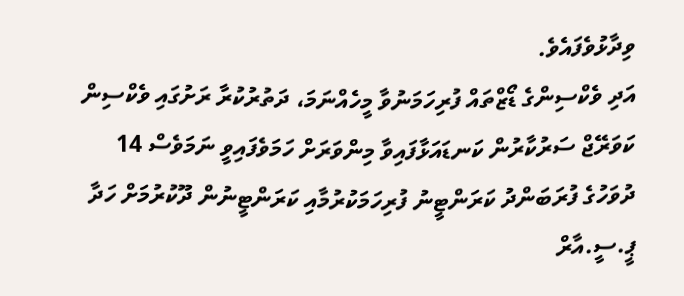ވިދާޅުވެފައެވެ.
އަދި ވެކްސިންގެ ޑޯޒްތައް ފުރިހަމަނުވާ މީހެއްނަމަ، ދަތުރުކުރާ ރަށުގައި ވެކްސިން ކަވަރޭޖް ސަރުކާރުން ކަނޑައަޅާފައިވާ މިންވަރަށް ހަމަވެފައިވީ ނަމަވެސް 14 ދުވަހުގެ ފުރަބަންދު ކަރަންޓީނު ފުރިހަމަކުރުމާއި ކަރަންޓީނުން ދޫކުރުމަށް ހަދާ ޕީ.ސީ.އާރް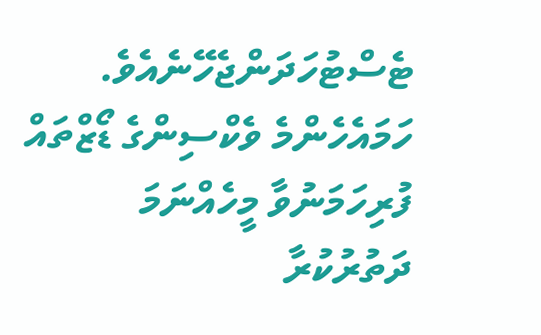ޓެސްޓުހަދަންޖެހޭނެއެވެ.
ހަމައެހެންމެ ވެކްސިންގެ ޑޯޒްތައް ފުރިހަމަނުވާ މީހެއްނަމަ ދަތުރުކުރާ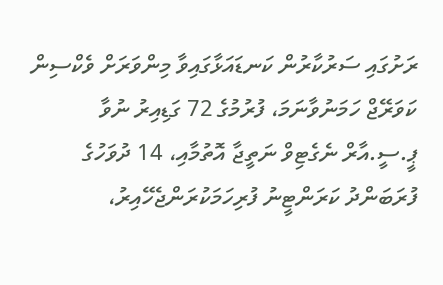ރަށުގައި ސަރުކާރުން ކަނޑައަޅާގައިވާ މިންވަރަށް ވެކްސިން ކަވަރޭޖް ހަމަނުވާނަމަ، ފުރުމުގެ 72 ގަޑިއިރު ނުވާ ޕީ.ސީ.އާރް ނެގެޓިވް ނަތީޖާ އޮތުމާއި، 14 ދުވަހުގެ ފުރަބަންދު ކަރަންޓީނު ފުރިހަމަކުރަންޖެހޭއިރު،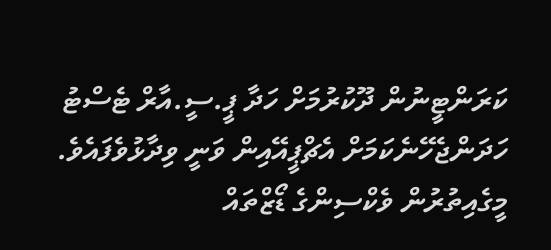ކަރަންޓީނުން ދޫކުރުމަށް ހަދާ ޕީ.ސީ.އާރް ޓެސްޓު ހަދަންޖެހޭނެކަމަށް އެޗްޕީއޭއިން ވަނީ ވިދާޅުވެފައެވެ.
މީގެއިތުރުން ވެކްސިންގެ ޑޯޒްތައް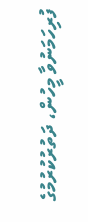ފުރިހަމަނުވާ މީހުން، ދަތުރުކުރުމުގެ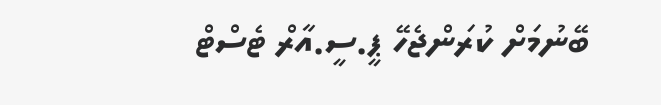ބޭނުމަށް ކުރަންޖެހޭ ޕީ.ސީ.އާރް ޓެސްޓް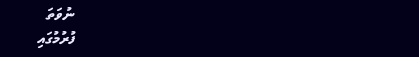ނުވަތަ
ފުރުމުގައި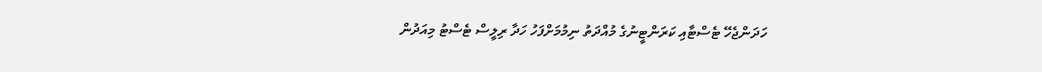ހަދަންޖެހޭ ޓެސްޓާއި ކަރަންޓީނުގެ މުއްދަތު ނިމުމަށްފަހު ހަދާ ރިލީސް ޓެސްޓު މިއަދުން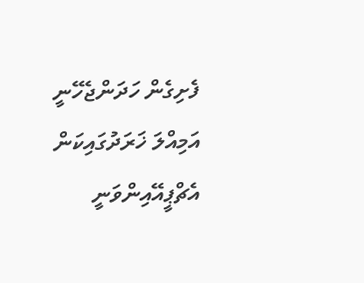ފެށިގެން ހަދަންޖެހޭނީ އަމިއްލަ ޚަރަދުގައިކަން އެޗްޕީއޭއިންވަނީ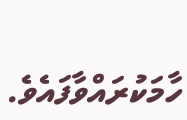ހާމަކުރައްވާފައެވެ.